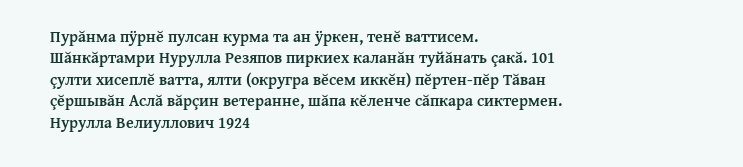Пурăнма пÿрнĕ пулсан курма та ан ÿркен, тенĕ ваттисем. Шăнкăртамри Нурулла Резяпов пиркиех каланăн туйăнать çакă. 101 çулти хисеплĕ ватта, ялти (округра вĕсем иккĕн) пĕртен-пĕр Тăван çĕршывăн Аслă вăрçин ветеранне, шăпа кĕленче сăпкара сиктермен.
Нурулла Велиуллович 1924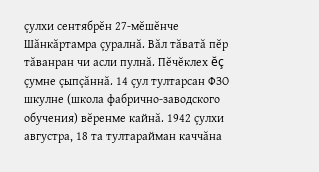çулхи сентябрĕн 27-мĕшĕнче Шăнкăртамра çуралнă. Вăл тăватă пĕр тăванран чи асли пулнă. Пĕчĕклех ĕç çумне çыпçăннă. 14 çул тултарсан ФЗО шкулне (школа фабрично-заводского обучения) вĕренме кайнă. 1942 çулхи августра, 18 та тултарайман каччăна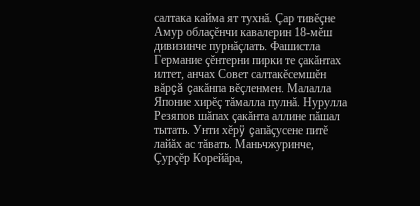салтака кайма ят тухнă. Çар тивĕçне Амур облаçĕнчи кавалерин 18-мĕш дивизинче пурнăçлать. Фашистла Германие çĕнтерни пирки те çакăнтах илтет, анчах Совет салтакĕсемшĕн вăрçă çакăнпа вĕçленмен. Малалла Японие хирĕç тăмалла пулнă. Нурулла Резяпов шăпах çакăнта аллине пăшал тытать. Унти хĕрÿ çапăçусене питĕ лайăх ас тăвать. Маньчжуринче, Çурçĕр Корейăра,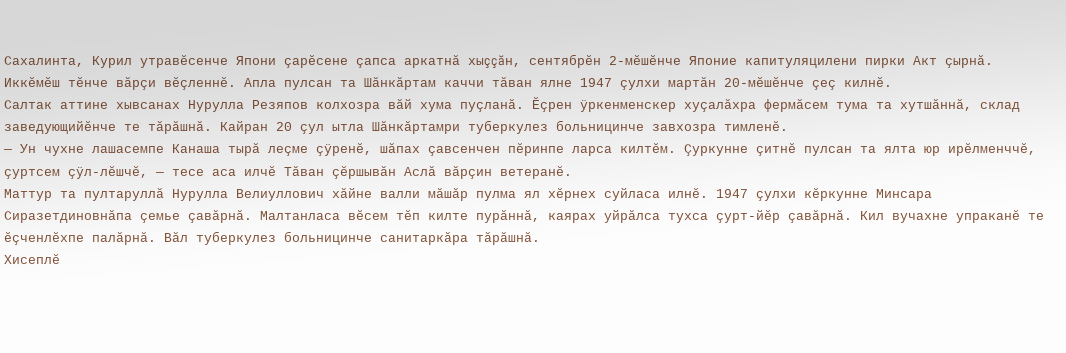Сахалинта, Курил утравĕсенче Япони çарĕсене çапса аркатнă хыççăн, сентябрĕн 2-мĕшĕнче Японие капитуляцилени пирки Акт çырнă. Иккĕмĕш тĕнче вăрçи вĕçленнĕ. Апла пулсан та Шăнкăртам каччи тăван ялне 1947 çулхи мартăн 20-мĕшĕнче çеç килнĕ.
Салтак аттине хывсанах Нурулла Резяпов колхозра вăй хума пуçланă. Ĕçрен ÿркенменскер хуçалăхра фермăсем тума та хутшăннă, склад заведующийĕнче те тăрăшнă. Кайран 20 çул ытла Шăнкăртамри туберкулез больницинче завхозра тимленĕ.
— Ун чухне лашасемпе Канаша тырă леçме çÿренĕ, шăпах çавсенчен пĕринпе ларса килтĕм. Çуркунне çитнĕ пулсан та ялта юр ирĕлменччĕ, çуртсем çÿл-лĕшчĕ, — тесе аса илчĕ Тăван çĕршывăн Аслă вăрçин ветеранĕ.
Маттур та пултаруллă Нурулла Велиуллович хăйне валли мăшăр пулма ял хĕрнех суйласа илнĕ. 1947 çулхи кĕркунне Минсара Сиразетдиновнăпа çемье çавăрнă. Малтанласа вĕсем тĕп килте пурăннă, каярах уйрăлса тухса çурт-йĕр çавăрнă. Кил вучахне упраканĕ те ĕçченлĕхпе палăрнă. Вăл туберкулез больницинче санитаркăра тăрăшнă.
Хисеплĕ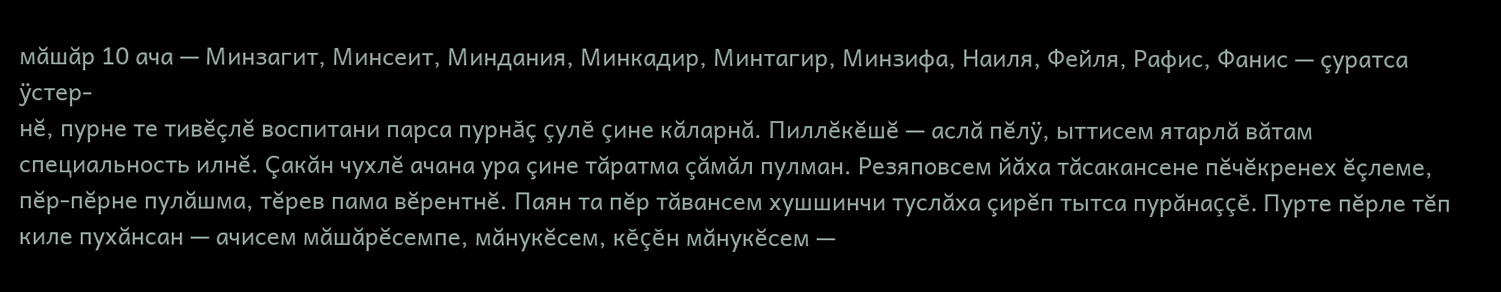мăшăр 10 ача — Минзагит, Минсеит, Миндания, Минкадир, Минтагир, Минзифа, Наиля, Фейля, Рафис, Фанис — çуратса ÿстер-
нĕ, пурне те тивĕçлĕ воспитани парса пурнăç çулĕ çине кăларнă. Пиллĕкĕшĕ — аслă пĕлÿ, ыттисем ятарлă вăтам специальность илнĕ. Çакăн чухлĕ ачана ура çине тăратма çăмăл пулман. Резяповсем йăха тăсакансене пĕчĕкренех ĕçлеме, пĕр-пĕрне пулăшма, тĕрев пама вĕрентнĕ. Паян та пĕр тăвансем хушшинчи туслăха çирĕп тытса пурăнаççĕ. Пурте пĕрле тĕп киле пухăнсан — ачисем мăшăрĕсемпе, мăнукĕсем, кĕçĕн мăнукĕсем —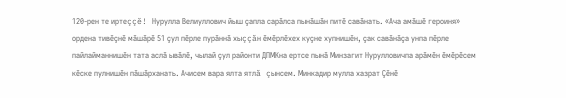120-рен те иртеççĕ! Нурулла Велиуллович йыш çапла сарăлса пынăшăн питĕ савăнать. «Ача амăшĕ героиня» ордена тивĕçнĕ мăшăрĕ 51 çул пĕрле пурăннă хыççăн ĕмĕрлĕхех куçне хупнишĕн, çак савăнăçа унпа пĕрле пайлайманнишĕн тата аслă ывăлĕ, чылай çул районти ДПМКна ертсе пынă Минзагит Нурулловичпа арăмĕн ĕмĕрĕсем кĕске пулнишĕн пăшăрханать. Ачисем вара ялта ятлă çынсем. Минкадир мулла хазрат Çĕнĕ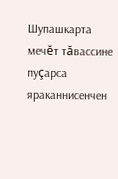Шупашкарта мечĕт тăвассине пуçарса яраканнисенчен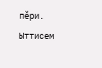пĕри. Ыттисем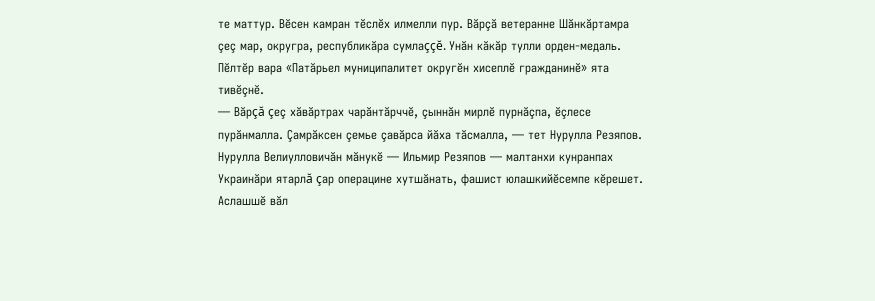те маттур. Вĕсен камран тĕслĕх илмелли пур. Вăрçă ветеранне Шăнкăртамра çеç мар, округра, республикăра сумлаççĕ. Унăн кăкăр тулли орден-медаль. Пĕлтĕр вара «Патăрьел муниципалитет округĕн хисеплĕ гражданинĕ» ята тивĕçнĕ.
— Вăрçă çеç хăвăртрах чарăнтăрччĕ, çыннăн мирлĕ пурнăçпа, ĕçлесе пурăнмалла. Çамрăксен çемье çавăрса йăха тăсмалла, — тет Нурулла Резяпов. Нурулла Велиулловичăн мăнукĕ — Ильмир Резяпов — малтанхи кунранпах Украинăри ятарлă çар операцине хутшăнать, фашист юлашкийĕсемпе кĕрешет. Аслашшĕ вăл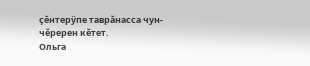çĕнтерÿпе таврăнасса чун-чĕререн кĕтет.
Ольга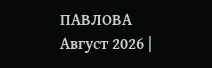ПАВЛОВА
Август 2026 |